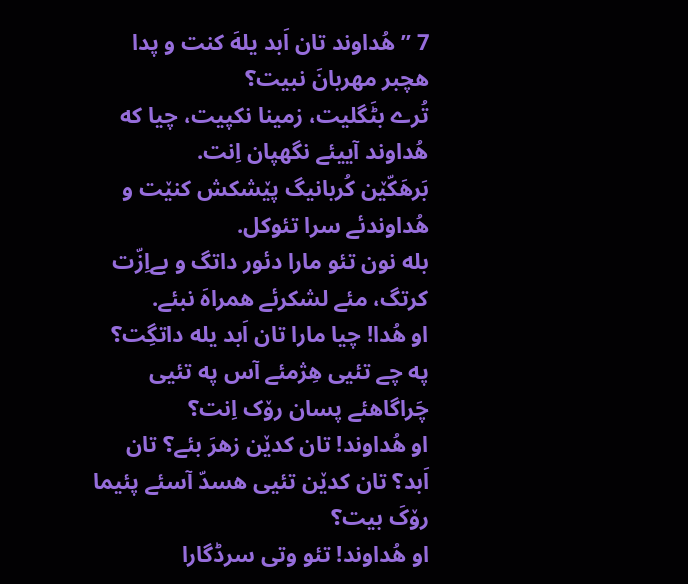7 ”هُداوند تان اَبد یلهَ کنت و پدا هچبر مهربانَ نبیت؟
تُرے بٹَگلیت، زمینا نکپیت، چیا که هُداوند آییئے نگهپان اِنت.
بَرهَکّێن کُربانیگ پێشکش کنێت و هُداوندئے سرا تئوکل.
بله نون تئو مارا دئور داتگ و بےاِزّت کرتگ، مئے لشکرئے همراهَ نبئے.
او هُدا! چیا مارا تان اَبد یله داتگِت؟ په چے تئیی هِژمئے آس په تئیی چَراگاهئے پسان رۆک اِنت؟
او هُداوند! تان کدێن زهرَ بئے؟ تان اَبد؟ تان کدێن تئیی هسدّ آسئے پئیما رۆکَ بیت؟
او هُداوند! تئو وتی سرڈگارا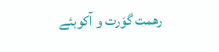رهمت گوَرت و آکوبئے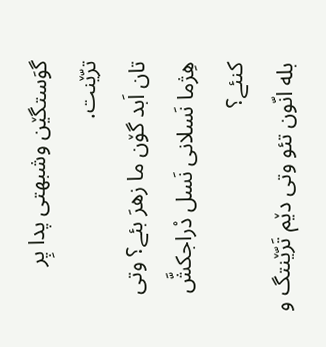گوَستگێن وشبهتی پدا پِر ترّێنت.
تان اَبد گۆن ما زهرَ بئے؟ وتی هِژما نَسلانی نَسل دْراجکشَّ کنئے؟
بله انّون تئو وتی دێم تَرّێنتگ و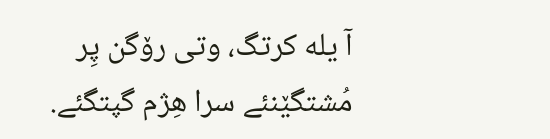آ یله کرتگ، وتی رۆگن پِر مُشتگێنئے سرا هِژم گپتگئے.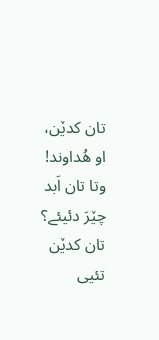تان کدێن، او هُداوند! وتا تان اَبد چێرَ دئیئے؟ تان کدێن تئیی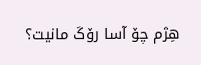هِژم چۆ آسا رۆکَ مانیت؟